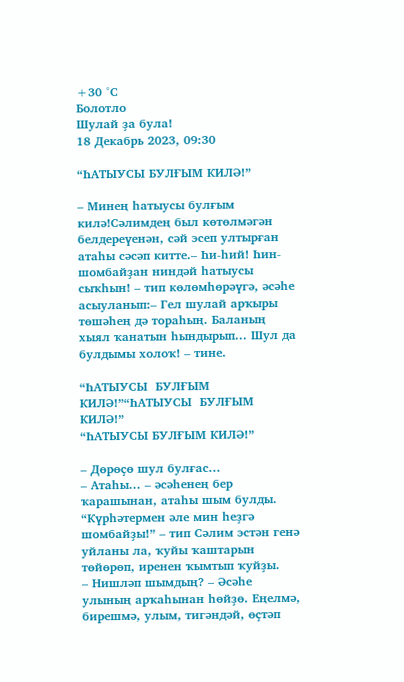+30 °С
Болотло
Шулай ҙа була!
18 Декабрь 2023, 09:30

“ҺАТЫУСЫ БУЛҒЫМ КИЛӘ!”

– Минең һатыусы булғым килә!Сәлимдең был көтөлмәгән белдереүенән, сәй эсеп ултырған атаһы сәсәп китте.– Һи-һий! Һин-шомбайҙан ниндәй һатыусы сыҡһын! – тип көлөмһөрәүгә, әсәһе асыуланып:– Гел шулай арҡыры төшәһең дә тораһың. Баланың хыял ҡанатын һындырып... Шул да булдымы холоҡ! – тине.

“ҺАТЫУСЫ  БУЛҒЫМ КИЛӘ!”“ҺАТЫУСЫ  БУЛҒЫМ КИЛӘ!”
“ҺАТЫУСЫ БУЛҒЫМ КИЛӘ!”

– Дөрөҫө шул булғас...
– Атаһы... – әсәһенең бер ҡарашынан, атаһы шым булды.
“Күрһәтермен әле мин һеҙгә шомбайҙы!” – тип Сәлим эстән генә уйланы ла, ҡуйы ҡаштарын төйөрөп, иренен ҡымтып ҡуйҙы.
– Нишләп шымдың? – Әсәһе улының арҡаһынан һөйҙө. Еңелмә, бирешмә, улым, тигәндәй, өҫтәп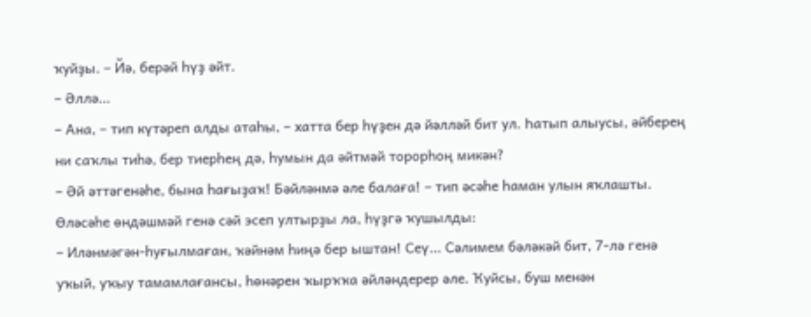ҡуйҙы. – Йә, берәй һүҙ әйт.
– Әллә...
– Ана, – тип күтәреп алды атаһы, – хатта бер һүҙен дә йәлләй бит ул. Һатып алыусы, әйберең ни саҡлы тиһә, бер тиерһең дә, һумын да әйтмәй торорһоң микән?
– Әй әттәгенәһе, бына һағыҙаҡ! Бәйләнмә әле балаға! – тип әсәһе һаман улын яҡлашты.
Өләсәһе өндәшмәй генә сәй эсеп ултырҙы ла, һүҙгә ҡушылды:
– Иләнмәгән-һуғылмаған, ҡәйнәм һиңә бер ыштан! Сеү... Сәлимем бәләкәй бит, 7-лә генә уҡый, уҡыу тамамлағансы, һөнәрен ҡырҡҡа әйләндерер әле. Ҡуйсы, буш менән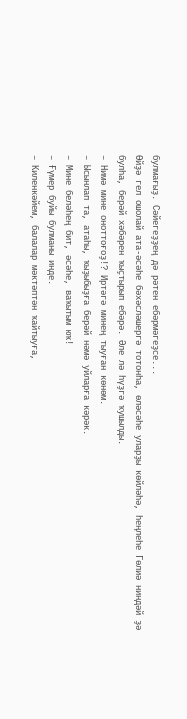булмағыҙ. Сәйегеҙҙең дә рәтен ебәрмәгеҙсе...
Өйҙә гел ошолай ата-әсәһе бәхәсләшергә тотонһа, өләсәһе уларҙы көйләһә, һеңлеһе Гөлиә ниндәй ҙә булһа, берәй хәбәрен ҡыҫтырып ебәрә. Әле лә һүҙгә ҡушылды.
– Нимә мине оноттоғоҙ!? Иртәгә минең тыуған көнөм.
– Ысынлап та, атаһы, ҡыҙыбыҙға берәй нәмә уйларға кәрәк.
– Мине беләһең бит, әсәһе, ваҡытым юҡ!
– Ғүмер буйы булманы инде.
– Киленкәйем, балалар мәктәптән ҡайтыуға,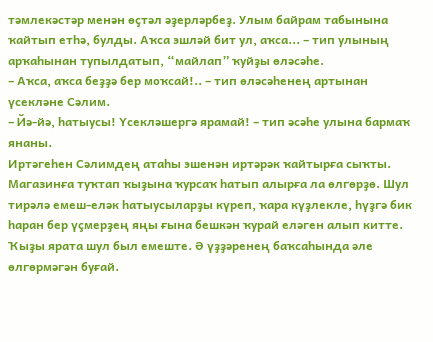тәмлекәстәр менән өҫтәл әҙерләрбеҙ. Улым байрам табынына ҡайтып етһә, булды. Аҡса эшләй бит ул, аҡса... – тип улының арҡаһынан тупылдатып, “майлап” ҡуйҙы өләсәһе.
– Аҡса, аҡса беҙҙә бер моҡсай!.. – тип өләсәһенең артынан үсекләне Сәлим.
– Йә-йә, һатыусы! Үсекләшергә ярамай! – тип әсәһе улына бармаҡ янаны.
Иртәгеһен Сәлимдең атаһы эшенән иртәрәк ҡайтырға сыҡты. Магазинға туҡтап ҡыҙына ҡурсаҡ һатып алырға ла өлгөрҙө. Шул тирәлә емеш-еләк һатыусыларҙы күреп, ҡара күҙлекле, һүҙгә бик һаран бер үҫмерҙең яңы ғына бешкән ҡурай еләген алып китте. Ҡыҙы ярата шул был емеште. Ә үҙҙәренең баҡсаһында әле өлгөрмәгән буғай.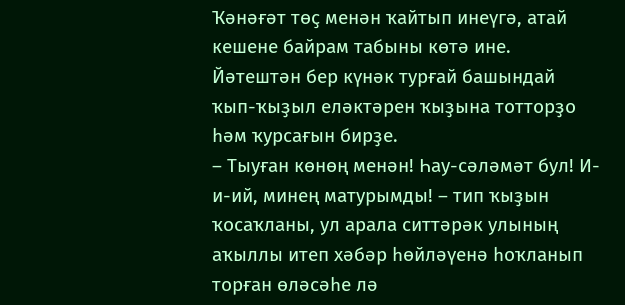Ҡәнәғәт төҫ менән ҡайтып инеүгә, атай кешене байрам табыны көтә ине.
Йәтештән бер күнәк турғай башындай ҡып-ҡыҙыл еләктәрен ҡыҙына тотторҙо һәм ҡурсағын бирҙе.
– Тыуған көнөң менән! Һау-сәләмәт бул! И-и-ий, минең матурымды! – тип ҡыҙын ҡосаҡланы, ул арала ситтәрәк улының аҡыллы итеп хәбәр һөйләүенә һоҡланып торған өләсәһе лә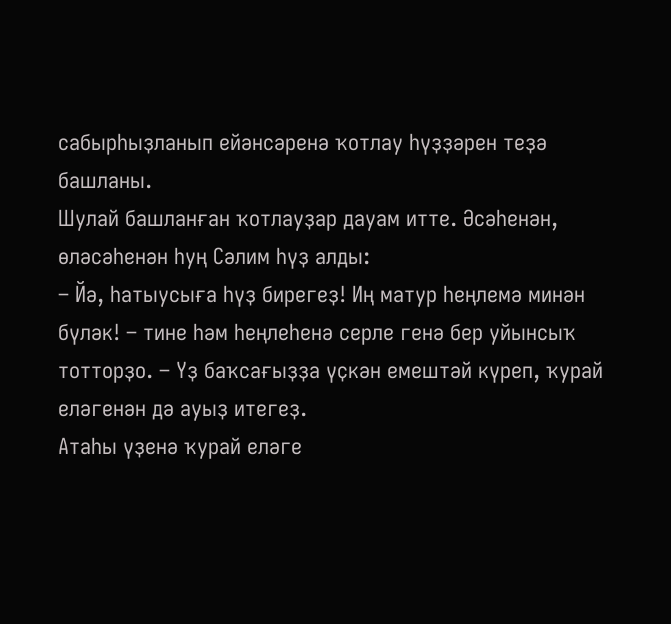сабырһыҙланып ейәнсәренә ҡотлау һүҙҙәрен теҙә башланы.
Шулай башланған ҡотлауҙар дауам итте. Әсәһенән, өләсәһенән һуң Сәлим һүҙ алды:
– Йә, һатыусыға һүҙ бирегеҙ! Иң матур һеңлемә минән бүләк! – тине һәм һеңлеһенә серле генә бер уйынсыҡ тотторҙо. – Үҙ баҡсағыҙҙа үҫкән емештәй күреп, ҡурай еләгенән дә ауыҙ итегеҙ.
Атаһы үҙенә ҡурай еләге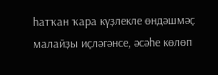һатҡан ҡара күҙлекле өндәшмәҫ малайҙы иҫләгәнсе, әсәһе көлөп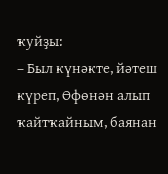ҡуйҙы:
– Был күнәкте, йәтеш күреп, Өфөнән алып ҡайтҡайным, баянан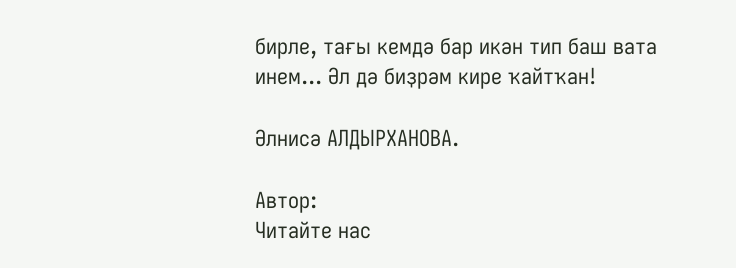бирле, тағы кемдә бар икән тип баш вата инем... Әл дә биҙрәм кире ҡайтҡан!

Әлнисә АЛДЫРХАНОВА.

Автор:
Читайте нас